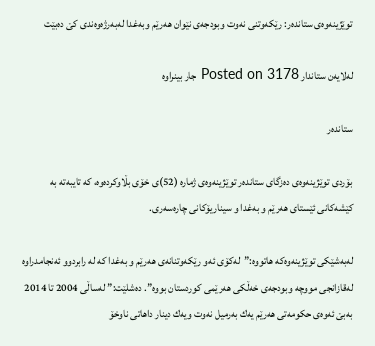توێژینەوەی ستاندەر: رێکەوتنی نەوت وبودجەی نێوان هەرێم وبەغدا لەبەرژەوەندی کێ دەبێت

لەلایەن ستاندار Posted on 3178 جار بینراوە

ستاندەر

بۆردی توێژینەوەی دەزگای ستاندەر توێژینەوەی ژمارە (52)ی خۆی بڵاوكردەوە، كە تایبەتە بە كێشەكانی ئێستای هەرێم و بەغدا و سیناریۆكانی چارەسەری.

لەبەشێكی توێژینەوەكە هاتووە:”لەكۆی ئەو رێكەوتنانەی هەرێم و بەغدا كە لە رابردوو ئەنجامدراوە له‌قازانجی مووچه‌ وبودجه‌ی خه‌ڵكی هه‌رێمی كوردستان بووه‌”. دەشلێت:” له‌ساڵی 2004 تا 2014 به‌بێ ئه‌وه‌ی حكومه‌تی هه‌رێم یه‌ك به‌رمیل نه‌وت ویه‌ك دینار داهاتی ناوخۆ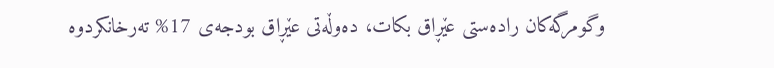وگومرگه‌كان راده‌ستی عێڕاق بكات، ده‌وڵه‌تی عێڕاق بودجه‌ی 17% ته‌رخانكردوه‌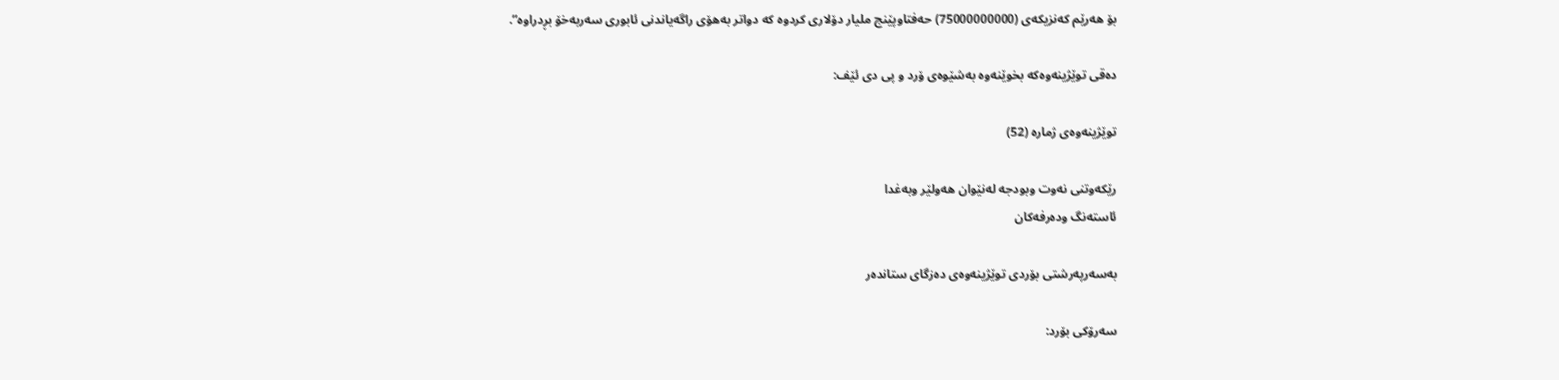بۆ هه‌رێم كه‌نزیكه‌ی (75000000000) حه‌فتاوپێنج ملیار دۆلاری كردوه‌ كە دواتر بەهۆی راگەیاندنی ئابوری سەربەخۆ بڕدراوە”.

دەقی توێژینەوەكە بخوێنەوە بەشێوەی ۆرد و پی دی ئێف:

توێژینەوەی ژماره‌ (52)

رێكه‌وتنی نه‌وت وبودجه‌ له‌نێوان هه‌ولێر وبه‌غدا
ئاسته‌نگ وده‌رفه‌كان

به‌سه‌رپه‌رشتی بۆردی توێژینه‌وه‌ی ده‌زگای ستانده‌ر

سه‌رۆكی بۆرد: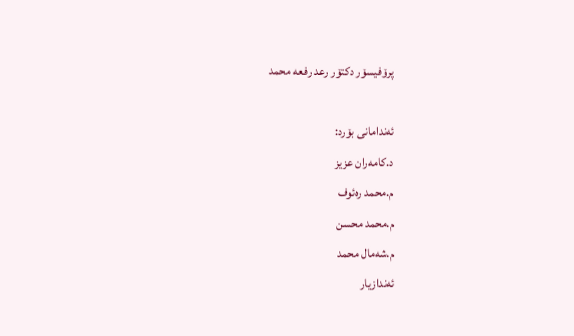پرۆفیسۆر دكتۆر رعد رفعه محمد

ئه‌ندامانی بۆرد:
د.كامه‌ران عزیز
م.محمد ره‌ئوف
م.محمد محسن
م.شه‌مال محمد
ئه‌ندازیار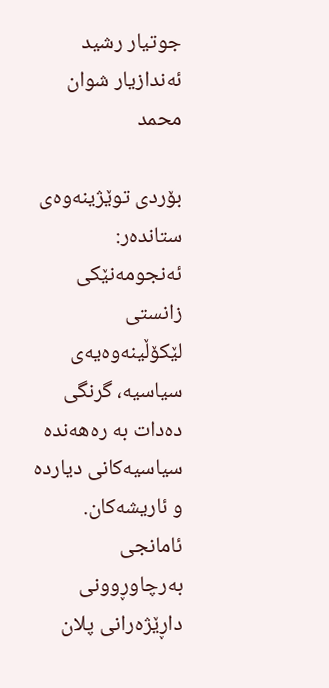جوتیار رشید
ئه‌ندازیار شوان محمد

بۆردی توێژینه‌وه‌ی ستانده‌ر:
ئه‌نجومه‌نێكی زانستی لێكۆڵینه‌وه‌یه‌ی سیاسیه‌، گرنگی ده‌دات به‌ ره‌هه‌نده‌ سیاسیه‌كانی دیارده‌ و ئاریشه‌كان‌. ئامانجی به‌رچاوڕوونی داڕێژه‌رانی پلان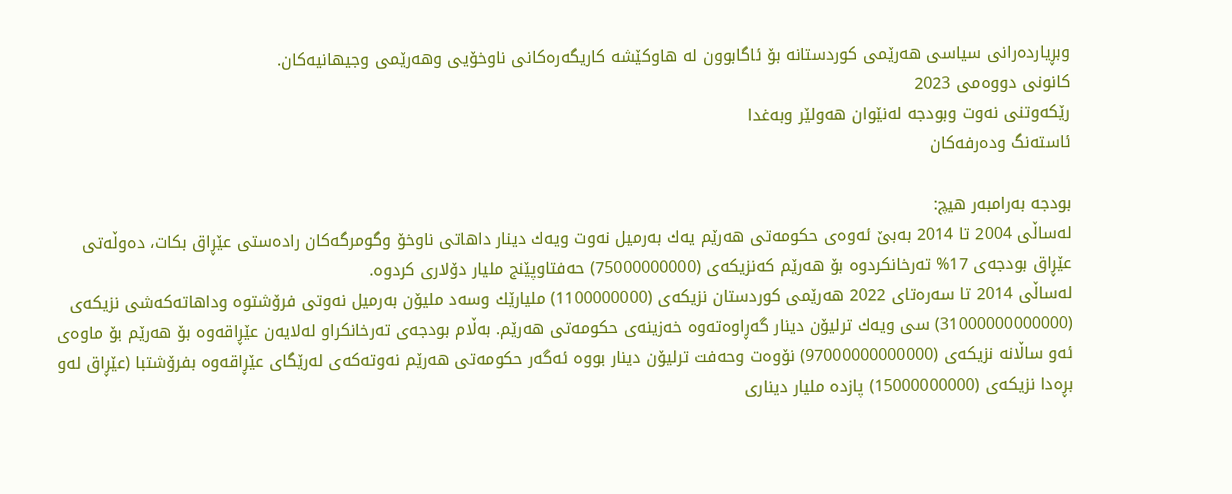وبڕیارده‌رانی سیاسی هه‌رێمی كوردستانه‌ بۆ ئاگابوون له‌ هاوكێشه كاریگه‌ره‌كانی‌ ناوخۆیی وهه‌رێمی وجیهانیه‌كان.
كانونی دووه‌می 2023
رێكه‌وتنی نه‌وت وبودجه‌ له‌نێوان هه‌ولێر وبه‌غدا
ئاسته‌نگ وده‌رفه‌كان

بودجه‌ به‌رامبه‌ر هیچ:
له‌ساڵی 2004 تا 2014 به‌بێ ئه‌وه‌ی حكومه‌تی هه‌رێم یه‌ك به‌رمیل نه‌وت ویه‌ك دینار داهاتی ناوخۆ وگومرگه‌كان راده‌ستی عێڕاق بكات، ده‌وڵه‌تی عێڕاق بودجه‌ی 17% ته‌رخانكردوه‌ بۆ هه‌رێم كه‌نزیكه‌ی (75000000000) حه‌فتاوپێنج ملیار دۆلاری كردوه‌.
له‌ساڵی 2014 تا سه‌ره‌تای 2022 هه‌رێمی كوردستان نزیكه‌ی (1100000000) ملیارێك وسه‌د ملیۆن به‌رمیل نه‌وتی فرۆشتوه‌ وداهاته‌كه‌شی نزیكه‌ی (31000000000000) سی ویه‌ك ترلیۆن دینار گه‌ڕاوه‌ته‌وه‌ خه‌زینه‌ی حكومه‌تی هه‌رێم. به‌ڵام بودجه‌ی ته‌رخانكراو له‌لایه‌ن عێڕاقه‌وه‌ بۆ هه‌رێم بۆ ماوه‌ی ئه‌و ساڵانه‌ نزیكه‌ی (97000000000000) نۆوه‌ت وحه‌فت ترلیۆن دینار بووه‌ ئه‌گه‌ر حكومه‌تی هه‌رێم نه‌وته‌كه‌ی له‌رێگای عێڕاقه‌وه‌ بفرۆشتبا (عێڕاق له‌و بڕه‌دا‌ نزیكه‌ی (15000000000) پازده‌ ملیار دیناری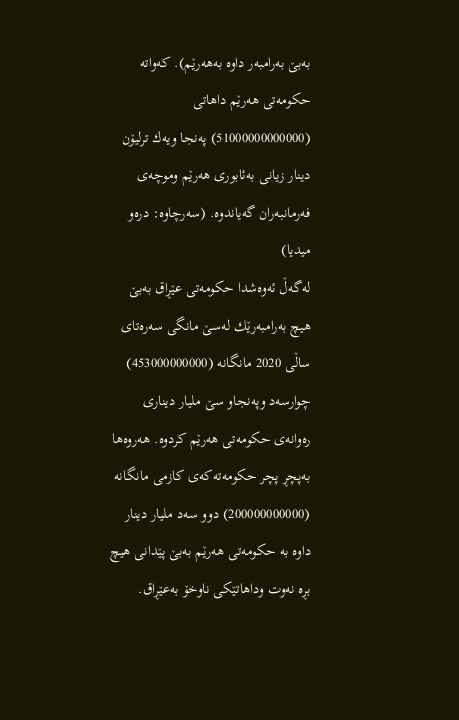به‌بێ به‌رامبه‌ر داوه‌ به‌هه‌رێم). كه‌واته‌ حكومه‌تی هه‌رێم داهاتی (51000000000000) په‌نجا ویه‌ك ترلیۆن دینار زیانی به‌ئابوری هه‌رێم وموچه‌ی فه‌رمانبه‌ران گه‌یاندوه‌. (سه‌رچاوه‌: دره‌و میدیا)
له‌گه‌ڵ ئه‌وه‌شدا حكومه‌تی عێڕاق به‌بێ هیچ به‌رامبه‌رێك له‌سێ مانگی سه‌ره‌تای ساڵی 2020 مانگانه‌ (453000000000) چوارسه‌د وپه‌نجاو سێ ملیار دیناری ره‌وانه‌ی حكومه‌تی هه‌رێم كردوه‌. هه‌روه‌ها به‌پچڕ پچر حكومه‌ته‌كه‌ی كازمی مانگانه‌ (200000000000) دوو سه‌د ملیار دینار داوه‌ به‌ حكومه‌تی هه‌رێم به‌بێ پێدانی هیچ بڕه‌ نه‌وت وداهاتێكی ناوخۆ به‌عێڕاق.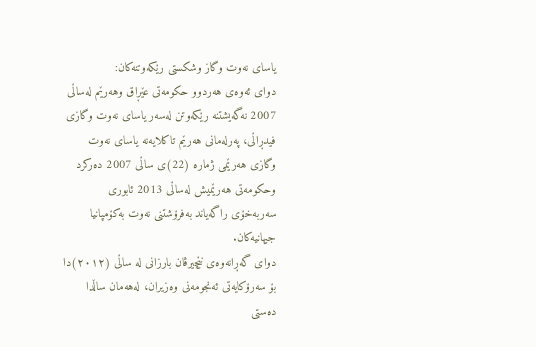یاسای نه‌وت وگاز وشكستی رێكه‌وتنه‌كان:
دوای ئه‌وه‌ی هه‌ردوو حكومه‌تی عێڕاق وهه‌رێم له‌ساڵی 2007 نه‌گه‌یشتنه‌ رێكه‌وتن له‌سه‌ر یاسای نه‌وت وگازی فیدڕاڵی، په‌رله‌مانی هه‌رێم تاكلایه‌نه‌ یاسای نه‌وت وگازی هه‌رێمی ژماره‌ (22)ی ساڵی 2007 ده‌ركرد وحكومه‌تی هه‌رێمیش له‌ساڵی 2013 ئابوری سه‌ربه‌خۆی راگه‌یاند به‌فرۆشتنی نه‌وت به‌كۆمپانیا جیهانیه‌كان.
دوای گه‌ڕانه‌وه‌ی نێچیرڤان بارزانی له‌ ساڵی (٢٠١٢)دا بۆ‌ سه‌رۆکایه‌تی ئه‌نجومه‌نی وه‌زیران، له‌هه‌مان ساڵدا ده‌ستی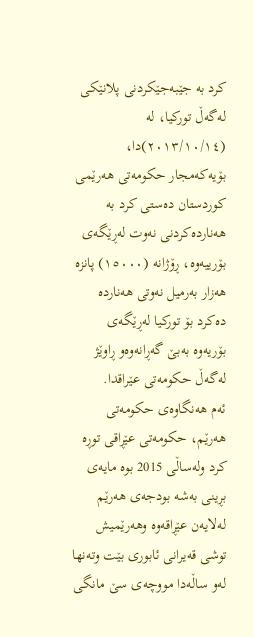کرد به‌ جێبه‌جێکردنی پلانێكی له‌گه‌ڵ تورکیا، له‌ (٢٠١٣/١٠/١٤)دا، بۆیه‌که‌مجار حکومه‌تی هه‌رێمی کوردستان ده‌ستی کرد به‌ هه‌نارده‌کردنی نه‌وت له‌ڕێگه‌ی بۆرییه‌وه‌، ڕۆژانه‌ (١٥٠٠٠) پانزه‌ هه‌زار به‌رمیل نه‌وتی هه‌نارده‌ ده‌کرد بۆ تورکیا له‌ڕێگه‌ی بۆریه‌وه به‌بێ گه‌ڕانه‌وه‌و ڕاوێژ له‌گه‌ڵ حکومه‌تی عێراقدا.
ئه‌م هه‌نگاوه‌ی حكومه‌تی هه‌رێم، حكومه‌تی عێڕاقی توڕه‌ كرد وله‌ساڵی 2015 بوه‌ مایه‌ی بڕینی به‌شه‌ بودجه‌ی هه‌رێم له‌لایه‌ن عێڕاقه‌وه‌ وهه‌رێمیش توشی قه‌یرانی ئابوری بێت وته‌نها له‌و ساڵه‌دا مووچه‌ی سێ مانگی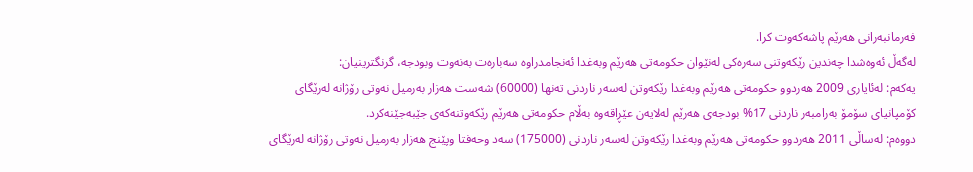فه‌رمانبه‌رانی هه‌رێم پاشه‌كه‌وت كرا.
له‌گه‌ڵ ئه‌وه‌شدا چه‌ندین رێكه‌وتنی سه‌ره‌كی له‌نێوان حكومه‌تی هه‌رێم وبه‌غدا ئه‌نجامدراوه‌ سه‌باره‌ت به‌نه‌وت وبودجه‌، گرنگترینیان:
یه‌كه‌م: له‌ئایاری 2009 هه‌ردوو حكومه‌تی هه‌رێم وبه‌غدا رێكه‌وتن له‌سه‌ر ناردنی ته‌نها (60000) شه‌ست هه‌زار به‌رمیل نه‌وتی رۆژانه‌ له‌رێگای كۆمپانیای سۆمۆ به‌رامبه‌ر ناردنی 17% بودجه‌ی هه‌رێم له‌لایه‌ن عێڕاقه‌وه‌ به‌ڵام حكومه‌تی هه‌رێم رێكه‌وتنه‌كه‌ی جێبه‌جێنه‌كرد.
دووه‌م: له‌ساڵی 2011 هه‌ردوو حكومه‌تی هه‌رێم وبه‌غدا رێكه‌وتن له‌سه‌ر ناردنی (175000) سه‌د وحه‌فتا وپێنج هه‌‌زار به‌رمیل نه‌وتی رۆژانه‌ له‌رێگای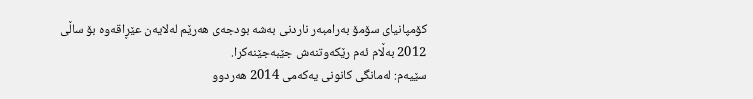كۆمپانیای سۆمۆ به‌رامبه‌ر ناردنی به‌شه‌ بودجه‌ی هه‌رێم له‌لایه‌ن عێڕاقه‌وه‌ بۆ ساڵی 2012 به‌ڵام ئه‌م رێكه‌وتنه‌ش جێبه‌جێنه‌كرا.
سێیه‌م: له‌مانگی كانونی یه‌كه‌می 2014 هه‌ردوو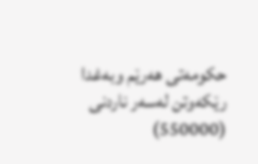حكومه‌تی هه‌رێم وبه‌غدا رێكه‌وتن له‌سه‌ر ناردنی (550000)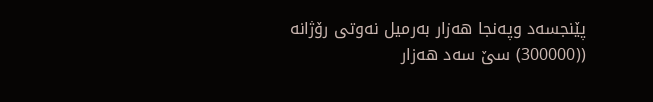پێنجسه‌د وپه‌نجا هه‌زار به‌رمیل نه‌وتی رۆژانه ((300000) سێ سه‌د هه‌زار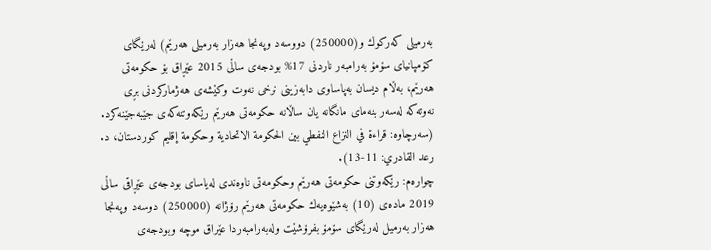به‌رمیلی كه‌ركوك و(250000) دووسه‌د وپه‌نجا هه‌زار به‌رمیلی هه‌رێم) له‌رێگای كۆمپانیای سۆمۆ به‌رامبه‌ر ناردنی 17% بودجه‌ی ساڵی 2015 عێڕاق بۆ حكومه‌تی هه‌رێم،‌ به‌ڵام دیسان به‌پاساوی دابه‌زینی نرخی نه‌وت وكێشه‌ی هه‌ژماركردنی بڕی نه‌وته‌كه‌ له‌سه‌ر بنه‌مای مانگانه‌ یان ساڵانه‌ حكومه‌تی هه‌رێم رێكه‌وتنه‌كه‌ی جێبه‌جێنه‌كرد. (سه‌رچاوه‌: قراءة في النزاع النفطي بين الحكومة الاتحادية وحكومة إقليم كوردستان، د. رعد القادري: 11-13).
چواره‌م: رێكه‌وتنی حكومه‌تی هه‌رێم وحكومه‌تی ناوه‌ندی له‌یاسای بودجه‌ی عێڕاقی ساڵی 2019 ماده‌ی (10) به‌شێوه‌یه‌ك حكومه‌تی هه‌رێم رۆژانه‌ (250000) دوسه‌د وپه‌نجا هه‌زار به‌رمیل له‌رێگای سۆمۆ بفرۆشێت وله‌به‌رامبه‌ردا عێراق موچه‌ وبودجه‌ی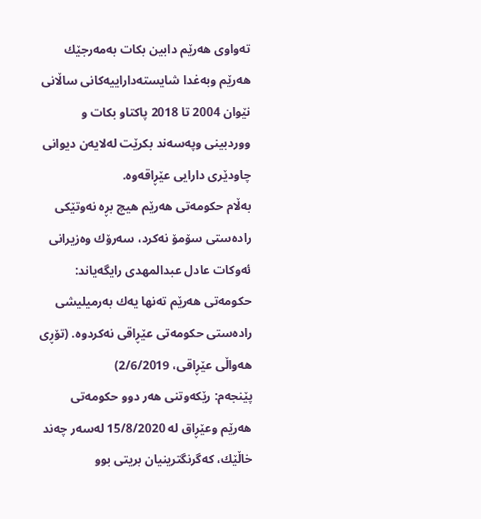ته‌واوی هه‌رێم دابین بكات به‌مه‌رجێك هه‌رێم وبه‌غدا شایسته‌داراییه‌كانی ساڵانی نێوان 2004 تا 2018 پاكتاو بكات و ووردبینی وپه‌سه‌ند بكرێت له‌لایه‌ن دیوانی چاودێری دارایی عێڕاقه‌وه‌.
به‌ڵام حكومه‌تی هه‌رێم هیچ بڕه‌ نه‌وتێكی راده‌ستی سۆمۆ نه‌كرد، سه‌رۆك وه‌زیرانی ئه‌وكات عادل عبدالمهدی رایگه‌یاند: حكومه‌تی هه‌رێم ته‌نها یه‌ك به‌رمیلیشی راده‌ستی حكومه‌تی عێڕاقی نه‌كردوه‌. (تۆڕی هه‌واڵی عێڕاقی، 2/6/2019)
پێنجه‌م: رێكه‌وتنی هه‌ر دوو حكومه‌تی هه‌رێم وعێڕاق له‌ 15/8/2020 له‌سه‌ر چه‌ند خاڵێك، كه‌گرنگترینیان بریتی بوو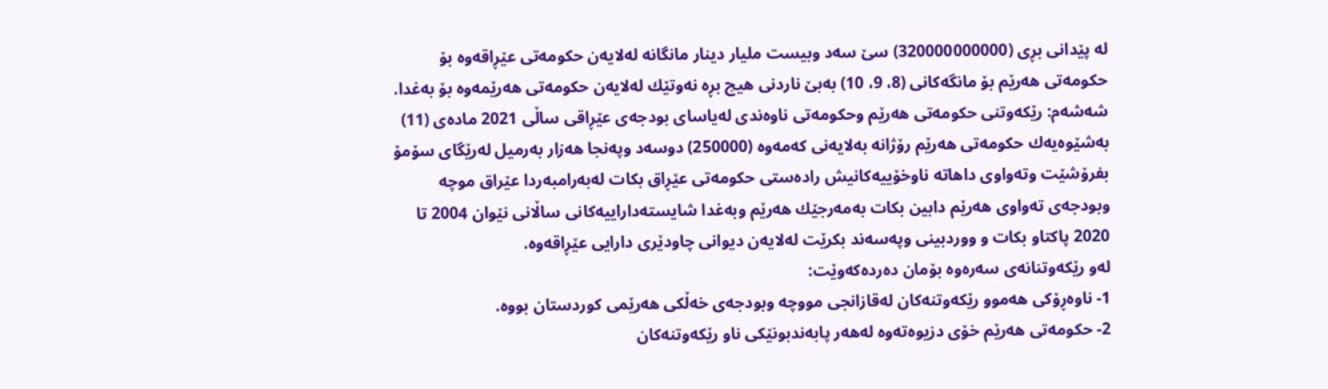له‌ پێدانی بڕی (320000000000) سێ سه‌د وبیست ملیار دینار مانگانه‌ له‌لایه‌ن حكومه‌تی عێڕاقه‌وه‌ بۆ حكومه‌تی هه‌رێم بۆ مانگه‌كانی (8، 9، 10) به‌بێ ناردنی هیچ بڕه‌ نه‌وتێك له‌لایه‌ن حكومه‌تی هه‌رێمه‌وه‌ بۆ به‌غدا.
شه‌شه‌م: رێكه‌وتنی حكومه‌تی هه‌رێم وحكومه‌تی ناوه‌ندی له‌یاسای بودجه‌ی عێڕاقی ساڵی 2021 ماده‌ی (11) به‌شێوه‌یه‌ك حكومه‌تی هه‌رێم رۆژانه‌ به‌لایه‌نی كه‌مه‌وه‌ (250000) دوسه‌د وپه‌نجا هه‌زار به‌رمیل له‌رێگای سۆمۆ بفرۆشێت وته‌واوی داهاته‌ ناوخۆییه‌كانیش راده‌ستی حكومه‌تی عێڕاق بكات له‌به‌رامبه‌ردا عێراق موچه‌ وبودجه‌ی ته‌واوی هه‌رێم دابین بكات به‌مه‌رجێك هه‌رێم وبه‌غدا شایسته‌داراییه‌كانی ساڵانی نێوان 2004 تا 2020 پاكتاو بكات و ووردبینی وپه‌سه‌ند بكرێت له‌لایه‌ن دیوانی چاودێری دارایی عێڕاقه‌وه‌.
له‌و رێكه‌وتنانه‌ی سه‌ره‌وه‌ بۆمان ده‌رده‌كه‌وێت:
1- ناوه‌ڕۆكی هه‌موو رێكه‌وتنه‌كان له‌قازانجی مووچه‌ وبودجه‌ی خه‌ڵكی هه‌رێمی كوردستان بووه‌.
2- حكومه‌تی هه‌رێم خۆی دزیوه‌ته‌وه‌ له‌هه‌ر پابه‌ندبونێكی ناو رێكه‌وتنه‌كان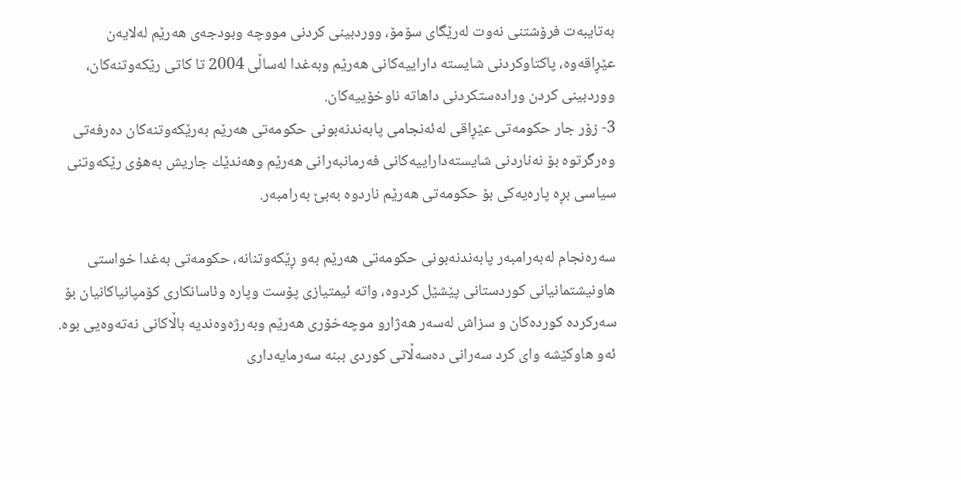به‌تایبه‌ت فرۆشتنی نه‌وت له‌رێگای سۆمۆ، ووردبینی كردنی مووچه‌ وبودجه‌ی هه‌رێم له‌لایه‌ن عێڕاقه‌وه، پاكتاوكردنی شایسته‌ داراییه‌كانی هه‌رێم وبه‌غدا له‌ساڵی 2004 تا كاتی رێكه‌وتنه‌كان، ووردبینی كردن وراده‌ستكردنی داهاته‌ ناوخۆییه‌كان.
3- زۆر جار حكومه‌تی عێڕاقی له‌ئه‌نجامی پابه‌ندنه‌بونی حكومه‌تی هه‌رێم به‌رێكه‌وتنه‌كان ده‌رفه‌تی وه‌رگرتوه‌ بۆ نه‌ناردنی شایسته‌داراییه‌كانی فه‌رمانبه‌رانی هه‌رێم وهه‌ندێك جاریش به‌هۆی رێكه‌وتنی سیاسی بڕه‌ پاره‌یه‌كی بۆ حكومه‌تی هه‌رێم ناردوه‌ به‌بێ به‌رامبه‌ر.

سه‌ره‌نجام له‌به‌رامبه‌ر پابه‌ندنه‌بونی حكومه‌تی هه‌رێم به‌و ڕێكه‌وتنانه، حكومه‌تی به‌غدا خواستی هاونیشتمانیانی كوردستانی پێشێل كردوه‌، واته‌ ئیمتیازی پۆست وپاره‌ وئاسانكاری كۆمپانیاكانیان بۆ سه‌ركرده‌ كورده‌كان و سزاش له‌سه‌ر هه‌ژارو موچه‌خۆری هه‌رێم وبه‌رژه‌وه‌ندیه‌ باڵاكانی نه‌ته‌وه‌یی بوه‌. ئه‌و هاوكێشه‌ وای كرد سه‌رانی ده‌سه‌ڵاتی كوردی ببنه‌ سه‌رمایه‌داری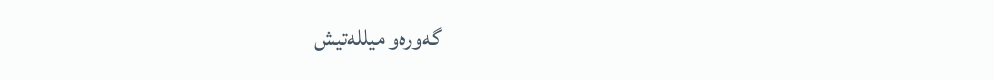گه‌وره‌و میلله‌تیش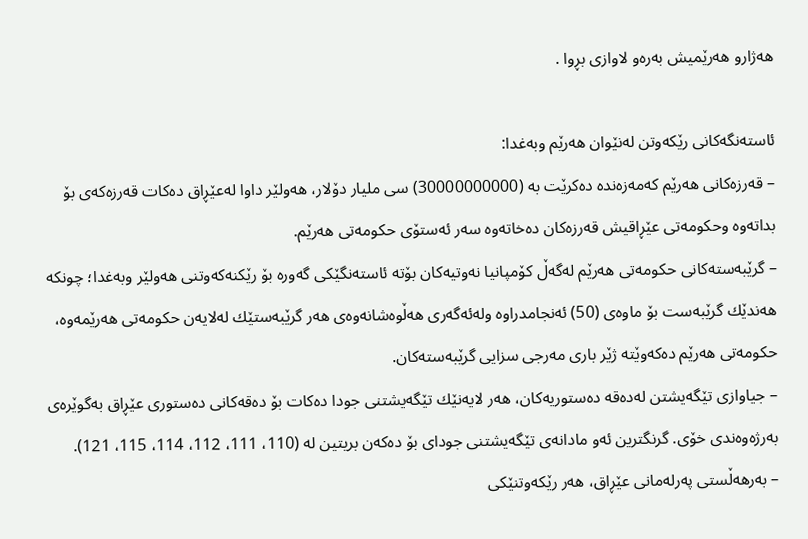هه‌ژارو هه‌رێمیش به‌ره‌و لاوازی بڕوا .

ئاسته‌نگه‌كانی رێكه‌وتن له‌نێوان هه‌رێم وبه‌غدا:
– قه‌رزه‌كانی هه‌رێم كه‌مه‌زه‌نده‌ ده‌كرێت به‌ (30000000000) سی ملیار دۆلار، هه‌ولێر داوا له‌عێڕاق ده‌كات قه‌رزه‌كه‌ی بۆ بداته‌وه‌ وحكومه‌تی عێڕاقیش قه‌رزه‌كان ده‌خاته‌وه‌ سه‌ر ئه‌ستۆی حكومه‌تی هه‌رێم.
– گرێبه‌سته‌كانی حكومه‌تی هه‌رێم له‌گه‌ڵ كۆمپانیا نه‌وتیه‌كان بۆته‌ ئاسته‌نگێكی گه‌وره‌ بۆ رێكنه‌كه‌وتنی هه‌ولێر وبه‌غدا؛ چونكه‌ هه‌ندێك گرێبه‌ست بۆ ماوه‌ی (50) ئه‌نجامدراوه‌ وله‌ئه‌گه‌ری هه‌ڵوه‌شانه‌وه‌ی هه‌ر گرێبه‌ستێك له‌لایه‌ن حكومه‌تی هه‌رێمه‌وه‌، حكومه‌تی هه‌رێم ده‌كه‌وێته‌ ژێر باری مه‌رجی سزایی گرێبه‌سته‌كان.
– جیاوازی تێگه‌یشتن له‌ده‌قه‌ ده‌ستوریه‌كان، هه‌ر لایه‌نێك تێگه‌یشتنی جودا ده‌كات بۆ ده‌قه‌كانی ده‌ستوری عێڕاق به‌گوێره‌ی به‌رژه‌وه‌ندی خۆی. گرنگترین ئه‌و مادانه‌ی تێگه‌یشتنی جودای بۆ ده‌كه‌ن بریتین له‌ (110، 111، 112، 114، 115، 121).
– به‌رهه‌ڵستی په‌رله‌مانی عێڕاق، هه‌ر رێكه‌وتنێكی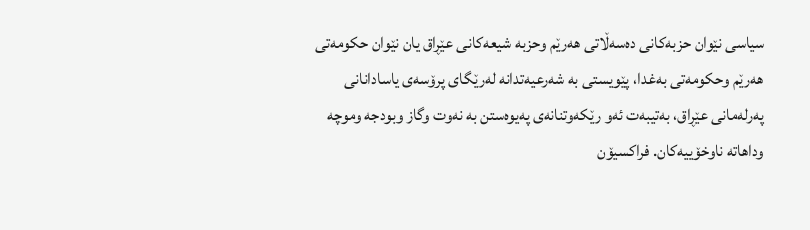سیاسی نێوان حزبه‌كانی ده‌سه‌ڵاتی هه‌رێم وحزبه‌ شیعه‌كانی عێڕاق یان نێوان حكومه‌تی هه‌رێم وحكومه‌تی به‌غدا، پێویستی به‌ شه‌رعیه‌تدانه‌ له‌رێگای پرۆسه‌ی یاسادانانی په‌رله‌مانی عێڕاق، به‌تیبه‌ت ئه‌و رێكه‌وتنانه‌ی په‌یوه‌ستن به‌ نه‌وت وگاز وبودجه‌ وموچه‌ وداهاته‌ ناوخۆییه‌كان. فراكسیۆن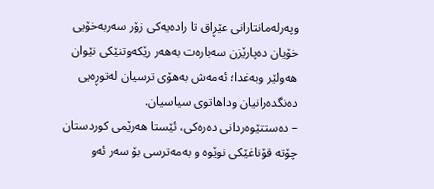وپه‌رله‌مانتارانی عێڕاق تا راده‌یه‌كی زۆر سه‌ربه‌خۆیی خۆیان ده‌پارێزن سه‌باره‌ت به‌هه‌ر رێكه‌وتنێكی نێوان هه‌ولێر وبه‌غدا؛ ئه‌مه‌ش به‌هۆی ترسیان له‌توڕه‌یی ده‌نگده‌رانیان وداهاتوی سیاسیان.
– ده‌ستتێوه‌ردانی ده‌ره‌كی، ئێستا هەرێمی کوردستان چۆتە قۆناغێکی نوێوە و بەمەترسی بۆ سەر ئەو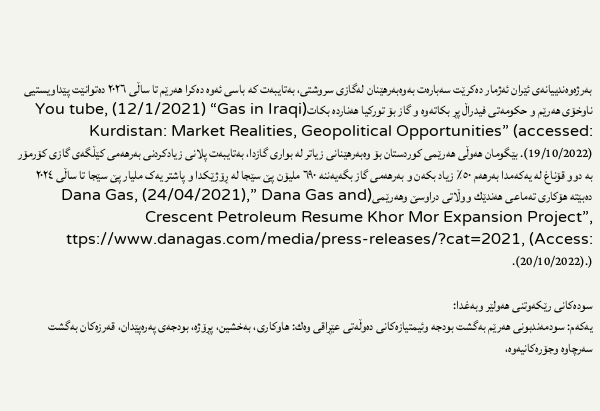بەرژەوەندییانەی ئێران ئەژمار دەکرێت سه‌باره‌ت به‌وه‌به‌رهێنان له‌گازی سروشتی، بەتایبەت کە باسی ئەوە دەکرا هەرێم تا ساڵی ٢٠٢٦ دەتوانێت پێداویستیی ناوخۆی هەرێم و حکومەتی فیدراڵ پڕ بکاتەوە و گاز بۆ تورکیا هەناردە بکات(You tube, (12/1/2021) “Gas in Iraqi Kurdistan: Market Realities, Geopolitical Opportunities” (accessed: 19/10/2022)). بێگومان هەوڵی هەرێمی کوردستان بۆ وەبەرهێنانی زیاتر لە بواری گازدا، بەتایبەت پلانی زیادکردنی بەرهەمی کێڵگەی گازی کۆرمۆر بە دوو قۆناغ لە یەکەمدا بەرهەم ٥٠٪ زیاد بکەن و بەرهەمی گاز بگەیەننە ٦٩٠ ملیۆن پێ سێجا لە ڕۆژێکدا و پاشتر یەک ملیار پێ سێجا تا ساڵی ٢٠٢٤ ده‌بێته‌ هۆكاری ته‌ماعی هه‌ندێك ووڵاتی دراوسێ وهه‌رێمی(Dana Gas, (24/04/2021),” Dana Gas and Crescent Petroleum Resume Khor Mor Expansion Project”, ttps://www.danagas.com/media/press-releases/?cat=2021, (Access: (20/10/2022).).

سوده‌كانی رێكه‌وتنی هه‌ولێر وبه‌غدا:
یه‌كه‌م: سودمه‌ندبونی هه‌رێم به‌گشت بودجه‌ وئیمتیازه‌كانی ده‌وڵه‌تی عێڕاقی وه‌ك: هاوكاری، به‌خشین، پڕۆژه‌، بودجه‌ی په‌ره‌پێدان، قه‌رزه‌كان به‌گشت سه‌رچاوه‌ وجۆره‌كانیه‌وه،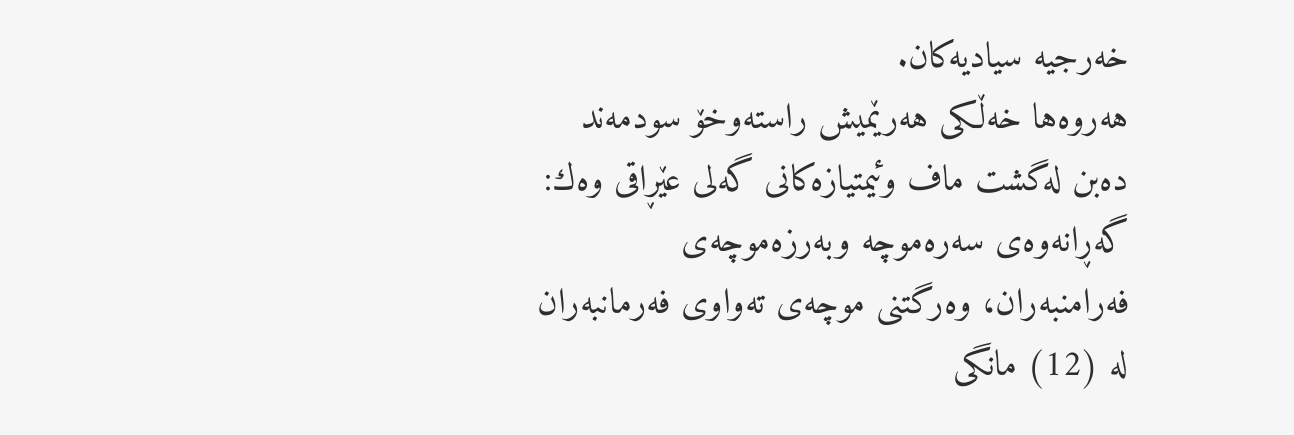خه‌رجیه‌ سیادیه‌كان.
هه‌روه‌ها خه‌ڵكی هه‌رێمیش راسته‌وخۆ سودمه‌ند ده‌بن له‌گشت ماف وئیمتیازه‌كانی گه‌لی عێڕاقی وه‌ك: گه‌ڕانه‌وه‌ی سه‌ره‌موچه‌ وبه‌رزه‌موچه‌ی فه‌رامنبه‌ران، وه‌رگتنی موچه‌ی ته‌واوی فه‌رمانبه‌ران له‌ (12) مانگی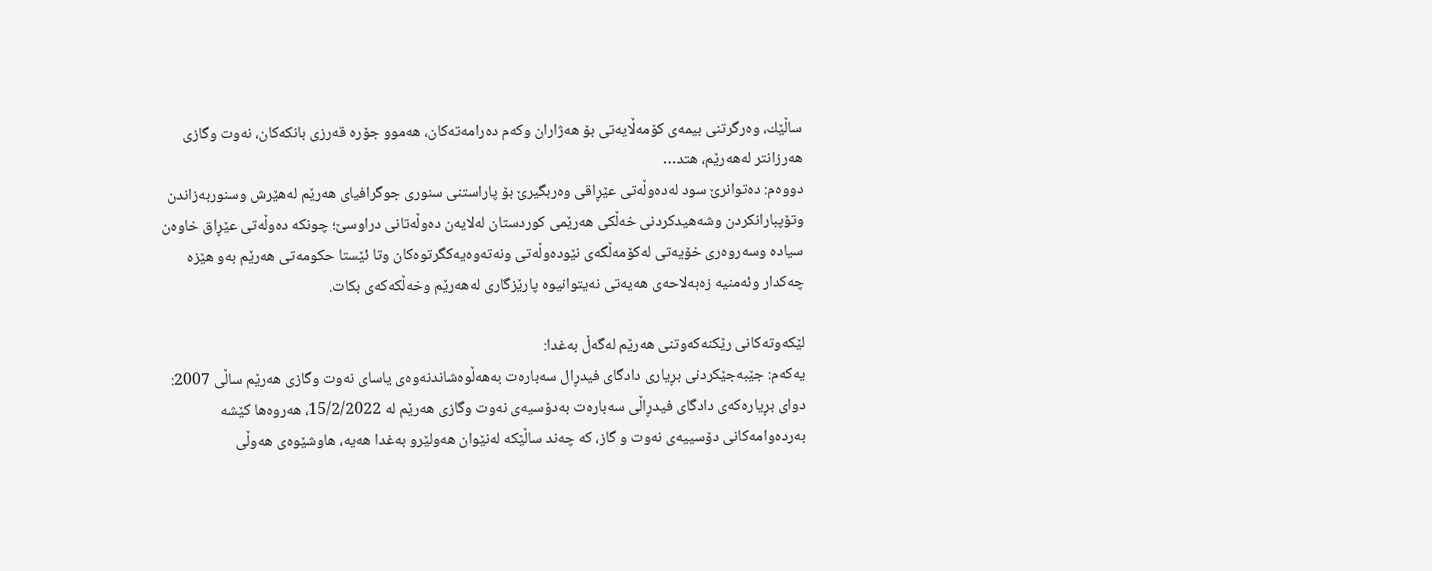ساڵێك، وه‌رگرتنی بیمه‌ی كۆمه‌ڵایه‌تی بۆ هه‌ژاران وكه‌م ده‌رامه‌ته‌كان، هه‌موو جۆره‌ قه‌رزی بانكه‌كان، نه‌وت وگازی هه‌رزانتر له‌هه‌رێم، هتد…
دووه‌م: ده‌توانرێ سود له‌ده‌وڵه‌تی عێڕاقی وه‌ربگیرێ بۆ پاراستنی سنوری جوگرافیای هه‌رێم له‌هێرش وسنوربه‌زاندن وتۆپبارانكردن وشه‌هیدكردنی خه‌ڵكی هه‌رێمی كوردستان له‌لایه‌ن ده‌وڵه‌تانی دراوسێ؛ چونكه‌ ده‌وڵه‌تی عێڕاق خاوه‌ن سیاده‌ وسه‌روه‌ری خۆیه‌تی له‌كۆمه‌ڵگه‌ی نێوده‌وڵه‌تی ونه‌ته‌وه‌یه‌كگرتوه‌كان وتا ئێستا حكومه‌تی هه‌رێم به‌و هێزه‌ چه‌كدار وئه‌منیه‌ زه‌به‌لاحه‌ی هه‌یه‌تی نه‌یتوانیوه‌ پارێزگاری له‌هه‌رێم وخه‌ڵكه‌كه‌ی بكات.

لێكه‌وته‌كانی رێكنه‌كه‌وتنی هه‌رێم له‌گه‌ڵ به‌غدا:
یه‌كه‌م: جێبه‌جێكردنی بڕیاری دادگای فیدڕال سه‌باره‌ت به‌هه‌ڵوه‌شاندنه‌وه‌ی یاسای نه‌وت وگازی هه‌رێم ساڵی 2007:
دوای بڕیارەکەی دادگای فیدڕاڵی سەبارەت بەدۆسیەی نەوت وگازی هەرێم له‌ 15/2/2022، هه‌روه‌ها كێشە بەردەوامەكانی دۆسییەی نەوت و گاز، كە چەند ساڵێكە لەنێوان هەولێرو بەغدا هەیە، هاوشێوەی هەوڵی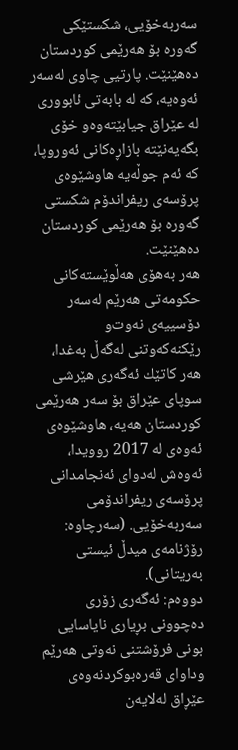سەربەخۆیی، شكستێكی گەورە بۆ هەرێمی كوردستان دەهێنێت. پارتیی چاوی لەسەر ئەوەیە، كە لە بابەتی ئابووری لە عێراق جیابێتەوەو خۆی بگەیەنێتە بازاڕەكانی ئەوروپا، كە ئەم جوڵەیە هاوشێوەی پرۆسەی ریفراندۆم شكستی گەورە بۆ هەرێمی كوردستان دەهێنێت.
هه‌ر بەهۆی هەڵوێستەكانی حكومه‌تی هه‌رێم لەسەر دۆسییەی نەوت‌و رێكنەكەوتنی لەگەڵ بەغدا، هەر كاتێك ئەگەری هێرشی سوپای عێراق بۆ سەر هەرێمی كوردستان هەیە، هاوشێوەی ئەوەی لە 2017 روویدا، ئەوەش لەدوای ئەنجامدانی پرۆسەی ریفراندۆمی سەربەخۆیی. (سه‌رچاوه‌: رۆژنامه‌ی میدڵ ئیستی به‌ریتانی).
دووه‌م: ئه‌گه‌ری زۆری ده‌چوونی بڕیاری نایاسایی بونی فرۆشتنی نه‌وتی هه‌رێم وداوای قه‌ره‌بوكردنه‌وه‌ی عێڕاق له‌لایه‌ن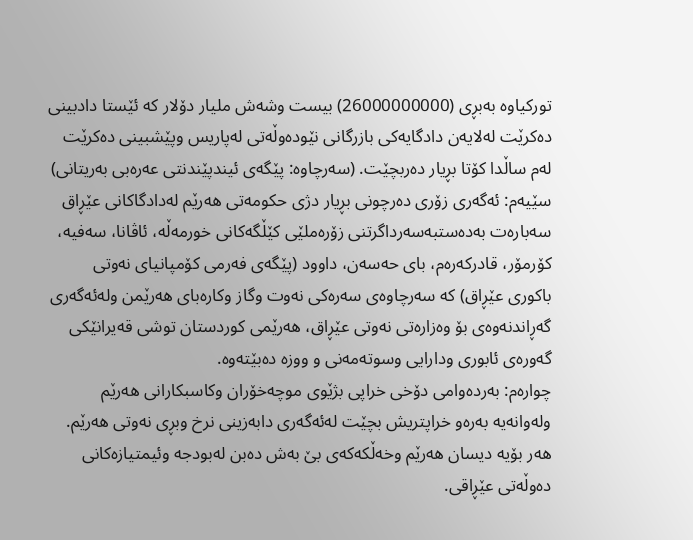توركیاوه‌ به‌بڕی (26000000000) بیست وشه‌ش ملیار دۆلار كه‌ ئێستا دادبینی ده‌كرێت له‌لایه‌ن دادگایه‌كی بازرگانی نێوده‌وڵه‌تی له‌پاریس وپێشبینی ده‌كرێت له‌م ساڵدا كۆتا بڕیار ده‌ربچێت. (سه‌رچاوه‌: پێگه‌ی ئیندپێندنتی عه‌ره‌بی به‌ریتانی)
سێیه‌م: ئه‌گه‌ری زۆری ده‌رچونی بڕیار دژی حكومه‌تی هه‌رێم له‌دادگاكانی عێڕاق سه‌باره‌ت به‌ده‌ستبه‌سه‌رداگرتنی زۆره‌ملێی‌ كێڵگه‌كانی خورمه‌ڵه‌، ئاڤانا، سه‌فیه‌، كۆرمۆر، قادركه‌ره‌م، بای حه‌سه‌ن، داوود (پێگه‌ی فه‌رمی كۆمپانیای نه‌وتی باكوری عێڕاق) كه‌ سه‌رچاوه‌ی سه‌ره‌كی نه‌وت وگاز وكاره‌بای هه‌رێمن وله‌ئه‌گه‌ری گه‌ڕاندنه‌وه‌ی بۆ وه‌زاره‌تی نه‌وتی عێڕاق، هه‌رێمی كوردستان توشی قه‌یرانێكی گه‌وره‌ی ئابوری ودارایی وسوته‌مه‌نی و ووزه‌ ده‌بێته‌وه‌.
چواره‌م: به‌رده‌وامی دۆخی خراپی بژێوی موچه‌خۆران وكاسبكارانی هه‌رێم وله‌وانه‌یه‌ به‌ره‌و خراپتریش بچێت له‌ئه‌گه‌ری دابه‌زینی نرخ وبڕی نه‌وتی هه‌رێم. هه‌ر بۆیه‌ دیسان هه‌رێم وخه‌ڵكه‌كه‌ی بێ به‌ش ده‌بن له‌بودجه‌ وئیمتیازه‌كانی ده‌وڵه‌تی عێڕاقی.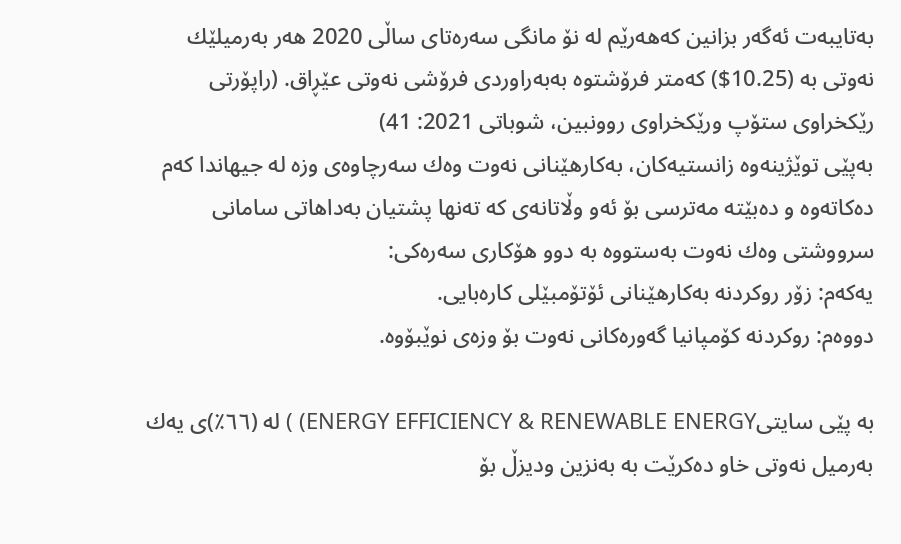به‌تایبه‌ت ئه‌گه‌ر بزانین كه‌هه‌رێم له‌ نۆ مانگی سه‌ره‌تای ساڵی 2020 هه‌ر به‌رمیلێك نه‌وتی به‌‌ (10.25$) كه‌متر فرۆشتوه‌ به‌به‌راوردی فرۆشی نه‌وتی عێڕاق. (راپۆرتی رێكخراوی ستۆپ ورێكخراوی روونبین، شوباتی 2021: 41)
به‌پێی توێژینه‌وه‌ زانستیه‌كان، بەکارهێنانی نەوت وەك سەرچاوەی وزە لە جیهاندا کەم دەکاتەوە و دەبێتە مەترسی بۆ ئەو وڵاتانەی کە تەنها پشتیان بەداهاتی سامانی سرووشتی وەك نەوت بەستووە بە دوو هۆکاری سەرەکی:
یەکەم: زۆر روكردنه‌ به‌كارهێنانی ئۆتۆمبێلی کارەبایی.
دووەم: روكردنە کۆمپانیا گه‌وره‌کانی نەوت بۆ وزەی نوێبۆوە.

بە پێی سایتیENERGY EFFICIENCY & RENEWABLE ENERGY) ) لە (٦٦٪)ی یەك بەرمیل نەوتی خاو دەکرێت بە بەنزین ودیزڵ بۆ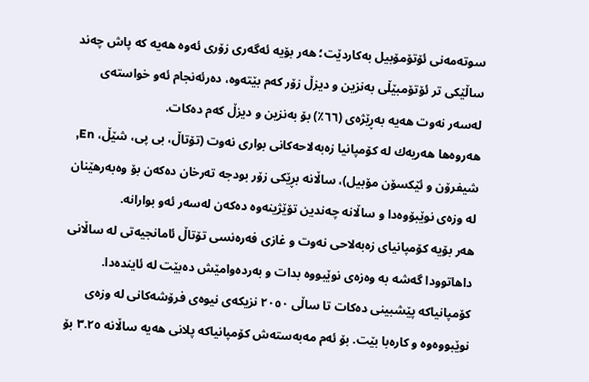سوتەمەنی ئۆتۆمۆبیل بەکاردێت؛ هه‌ر بۆیه‌ ئەگەری زۆری ئەوە هه‌یه‌ کە پاش چەند ساڵێکی تر ئۆتۆمبێڵی بەنزین و دیزڵ زۆر کەم بێتەوە، دەرئەنجام ئەو خواستەی لەسەر نەوت هەیە بەڕێژەی (٦٦٪) بۆ بەنزین و دیزڵ کەم دەکات.
هه‌روه‌ها هەریەك لە کۆمپانیا زەبەلاحەکانی بواری نەوت (تۆتاڵ، بی پی، شێڵ، En, شیفرۆن و ئێکسۆن مۆبیل)، ساڵانە بڕێکی زۆر بودجە تەرخان دەکەن بۆ وەبەرهێنان لە وزەی نوێبۆوەدا و ساڵانە چەندین تۆێژینەوە دەکەن لەسەر ئەو بوارانە.
هه‌ر بۆیه‌ کۆمپانیای زەبەلاحی نەوت و غازی فەرەنسی تۆتاڵ ئامانجیەتی لە ساڵانی داهاتوودا گەشە بە وەزەی نوێبووە بدات و بەردەوامێش دەبێت لە ئایندەدا. کۆمپانیاکە پێشبینی دەکات تا ساڵی ٢٠٥٠ نزیکەی نیوەی فرۆشەکانی لە وزەی نوێبووەوە و کارەبا بێت. بۆ ئەم مەبەستەش کۆمپانیاکە پلانی هەیە ساڵانە ٣.٢٥ بۆ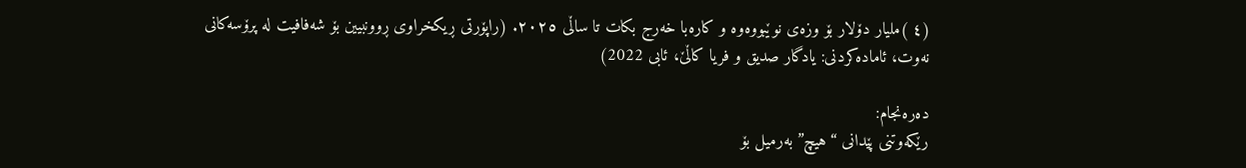(٤ )ملیار دۆلار بۆ وزەی نوێبووەوە و کارەبا خەرج بکات تا ساڵی ٢٠٢٥. (راپۆرتی ڕیکخراوی ڕوونبیین بۆ شەفافیت لە پرۆسەکانی نەوت، ئاماده‌كردنی: یادگار صدیق و فریا كاڵێ، ئابی 2022)

ده‌ره‌نجام:
رێكه‌وتنی پێدانی “هیچ” به‌رمیل بۆ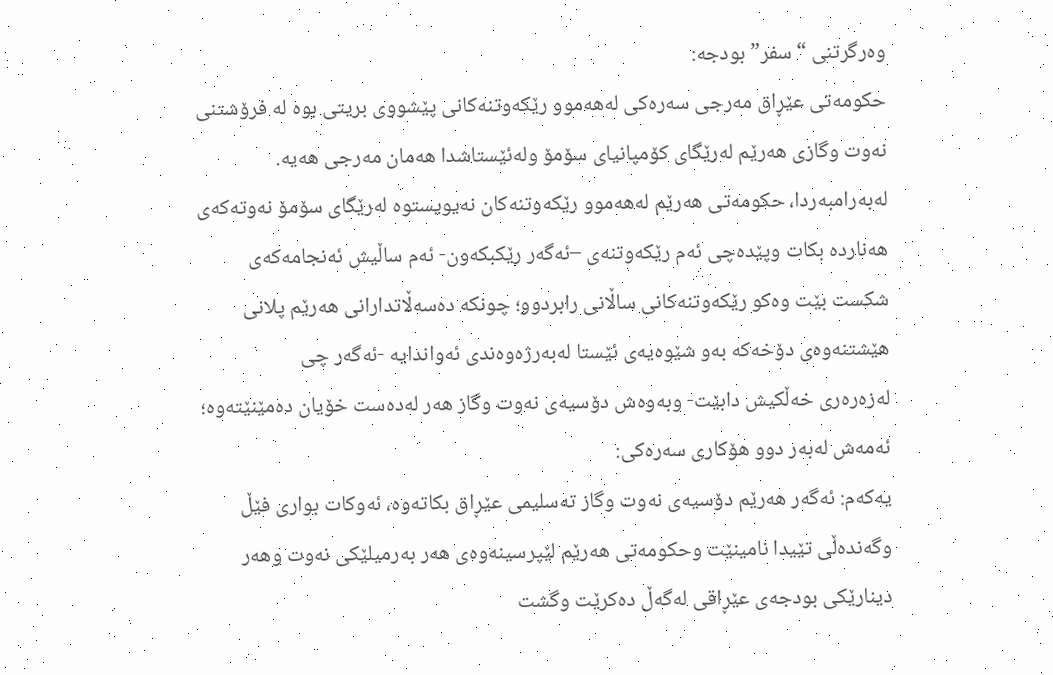وه‌رگرتنی “سفر” بودجه‌:
حكومه‌تی عێڕاق مه‌رجی سه‌ره‌كی له‌هه‌موو رێكه‌وتنه‌كانی پێشووی بریتی بوه‌ له‌ فرۆشتنی نه‌وت وگازی هه‌رێم له‌رێگای كۆمپانیای سۆمۆ وله‌ئێستاشدا هه‌مان مه‌رجی هه‌یه‌.
له‌به‌رامبه‌ردا، حكومه‌تی هه‌رێم له‌هه‌موو رێكه‌وتنه‌كان نه‌یویستوه‌ له‌رێگای سۆمۆ نه‌وته‌كه‌ی هه‌نارده‌ بكات وپێده‌چی ئه‌م رێكه‌وتنه‌ی –ئه‌گه‌ر رێكبكه‌ون- ئه‌م ساڵیش ئه‌نجامه‌كه‌ی شكست بێت وه‌كو رێكه‌وتنه‌كانی ساڵانی رابردوو؛ چونكه‌ ده‌سه‌ڵاتدارانی هه‌رێم پلانی هێشتنه‌وه‌ی دۆخه‌كه‌ به‌و شێوه‌یه‌ی ئێستا له‌به‌رژه‌وه‌ندی ئه‌واندایه‌ -ئه‌گه‌ر چی له‌زه‌ره‌ری ‌خه‌ڵكیش دابێت- وبه‌وه‌ش دۆسیه‌ی نه‌وت وگاز هه‌ر له‌ده‌ست خۆیان ده‌مێنێته‌وه‌؛ ئه‌مه‌ش له‌به‌ر دوو هۆكاری سه‌ره‌كی:
یه‌كه‌م: ئه‌گه‌ر هه‌رێم دۆسیه‌ی نه‌وت وگاز ته‌سلیمی عێڕاق بكاته‌وه‌، ئه‌وكات بواری فێڵ وگه‌نده‌ڵی تێیدا نامینێت وحكومه‌تی هه‌رێم لێپرسینه‌وه‌ی هه‌ر به‌رمیلێكی نه‌وت وهه‌ر دینارێكی بودجه‌ی عێڕاقی له‌گه‌ڵ ده‌كرێت وگشت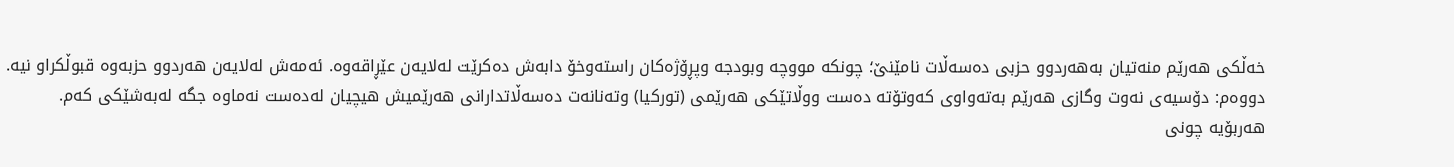خه‌ڵكی هه‌رێم منه‌تیان به‌هه‌ردوو حزبی ده‌سه‌ڵات نامێنێ؛ چونكه‌ مووچه‌ وبودجه‌ وپڕۆژه‌كان راسته‌وخۆ دابه‌ش ده‌كرێت له‌لایه‌ن عێڕاقه‌وه‌. ئه‌مه‌ش له‌لایه‌ن هه‌ردوو حزبه‌وه‌ قبوڵكراو نیه‌.
دووه‌م: دۆسیه‌ی نه‌وت وگازی هه‌رێم به‌ته‌واوی كه‌وتۆته‌ ده‌ست ووڵاتێكی هه‌رێمی (توركیا) وته‌نانه‌ت ده‌سه‌ڵاتدارانی هه‌رێمیش هیچیان له‌ده‌ست نه‌ماوه‌ جگه‌ له‌به‌شێكی كه‌م.
هه‌ربۆیه‌ چونی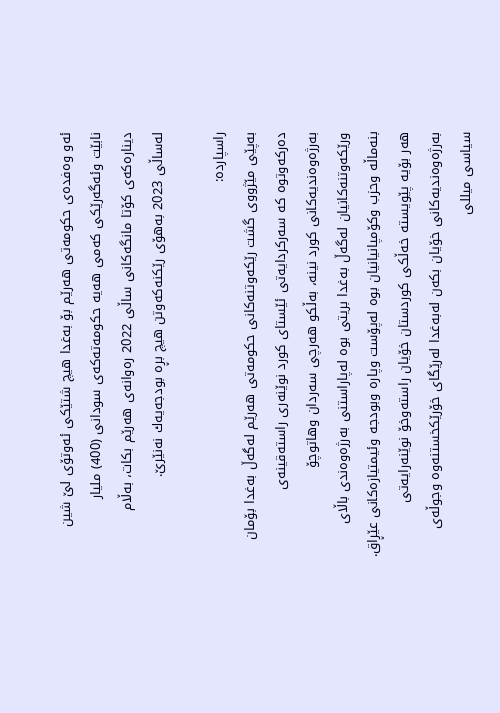ئه‌و وه‌فده‌ی حكومه‌تی هه‌رێم بۆ به‌غدا هیچ شتێكی ئه‌وتۆی لێ شین نابێت وئه‌گه‌رێكی كه‌می هه‌یه‌ حكومه‌ته‌كه‌ی سودانی (400) ملیار دیناره‌كه‌ی كۆتا مانگه‌كانی ‌ساڵی 2022 ره‌وانه‌ی هه‌رێم بكات، به‌ڵام له‌ساڵی 2023 به‌هۆی رێكنه‌كه‌وتن هیچ بڕه‌ بودجه‌یه‌ك نه‌نێرێ.

راسپارده‌:
به‌پێی مێژووی گشت رێكه‌وتنه‌كانی حكومه‌تی هه‌رێم له‌گه‌ڵ به‌غدا بۆمان ده‌ركه‌وتوه‌ كه‌ سه‌ركردایه‌تی ئێستای كورد نوێنه‌ری راسته‌قینه‌ی به‌رژه‌وه‌ندیه‌كانی كورد نینه‌، به‌ڵكو هه‌رچی سه‌ردان وهاتوچۆ ورێكه‌وتنه‌كانیان له‌گه‌ڵ به‌غدا بریتی بوه‌ له‌پاراستنی به‌رژه‌وه‌ندی باڵای بنه‌ماڵه‌ وحزب وكۆمپانیانیان بوه‌ له‌پۆست وپاره‌ وبودجه‌ وئیمتیازه‌كانی عێڕاق. هه‌ر بۆیه‌ پێویسته‌ خه‌ڵكی كوردستان خۆیان راسته‌وخۆ نوێنه‌رایه‌تی به‌رژه‌وه‌ندیه‌كانی خۆیان بكه‌ن له‌به‌غدا له‌رێگای خۆرێكخستنه‌وه‌ وجوڵه‌ی سیاسی میللی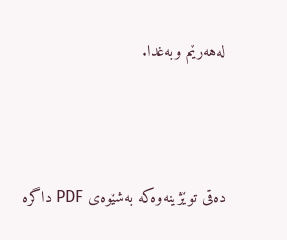له‌هه‌رێم وبه‌غدا.



دەقی توێژینەوەكە بەشێوەی PDF داگرە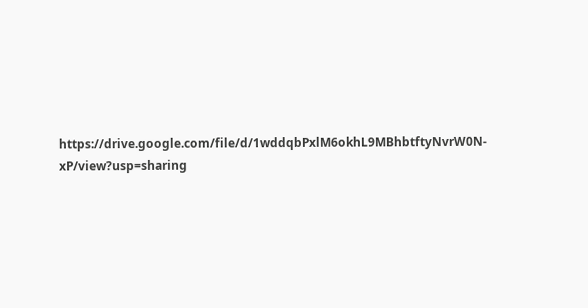https://drive.google.com/file/d/1wddqbPxlM6okhL9MBhbtftyNvrW0N-xP/view?usp=sharing